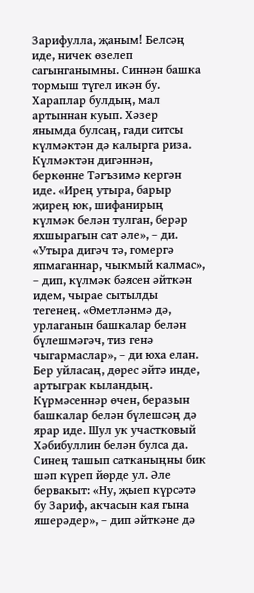Зарифулла, җаным! Белсәң иде, ничек өзелеп сагынганымны. Синнән башка тормыш түгел икән бу. Хараплар булдың, мал артыннан куып. Хәзер янымда булсаң, гади ситсы күлмәктән дә калырга риза.
Күлмәктән дигәннән, беркөнне Тәгъзимә кергән иде. «Ирең утыра, барыр җирең юк, шифанирың күлмәк белән тулган, берәр яхшырагын сат әле», – ди. «Утыра дигәч тә, гомергә япмаганнар, чыкмый калмас», – дип, күлмәк бәясен әйткән идем, чырае сытылды тегенең. «Өметләнмә дә, урлаганын башкалар белән бүлешмәгәч, тиз генә чыгармаслар», – ди юха елан.
Бер уйласаң, дөрес әйтә инде, артыграк кыландың. Күрмәсеннәр өчен, беразын башкалар белән бүлешсәң дә ярар иде. Шул ук участковый Хәбибуллин белән булса да. Синең ташып сатканыңны бик шәп күреп йөрде ул. Әле бервакыт: «Ну, җыеп күрсәтә бу Зариф, акчасын кая гына яшерәдер», – дип әйткәне дә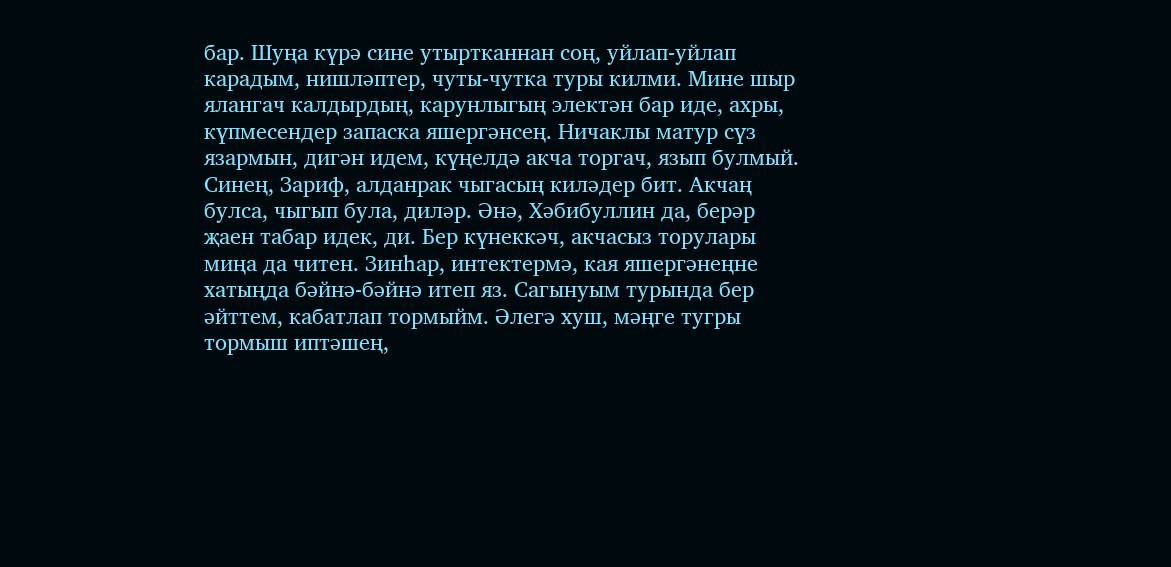бар. Шуңа күрә сине утыртканнан соң, уйлап-уйлап карадым, нишләптер, чуты-чутка туры килми. Мине шыр ялангач калдырдың, карунлыгың электән бар иде, ахры, күпмесендер запаска яшергәнсең. Ничаклы матур сүз язармын, дигән идем, күңелдә акча торгач, язып булмый. Синең, Зариф, алданрак чыгасың киләдер бит. Акчаң булса, чыгып була, диләр. Әнә, Хәбибуллин да, берәр җаен табар идек, ди. Бер күнеккәч, акчасыз торулары миңа да читен. Зинһар, интектермә, кая яшергәнеңне хатыңда бәйнә-бәйнә итеп яз. Сагынуым турында бер әйттем, кабатлап тормыйм. Әлегә хуш, мәңге тугры тормыш иптәшең,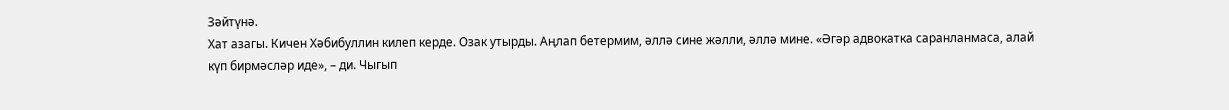Зәйтүнә.
Хат азагы. Кичен Хәбибуллин килеп керде. Озак утырды. Аңлап бетермим, әллә сине жәлли, әллә мине. «Әгәр адвокатка саранланмаса, алай күп бирмәсләр иде», – ди. Чыгып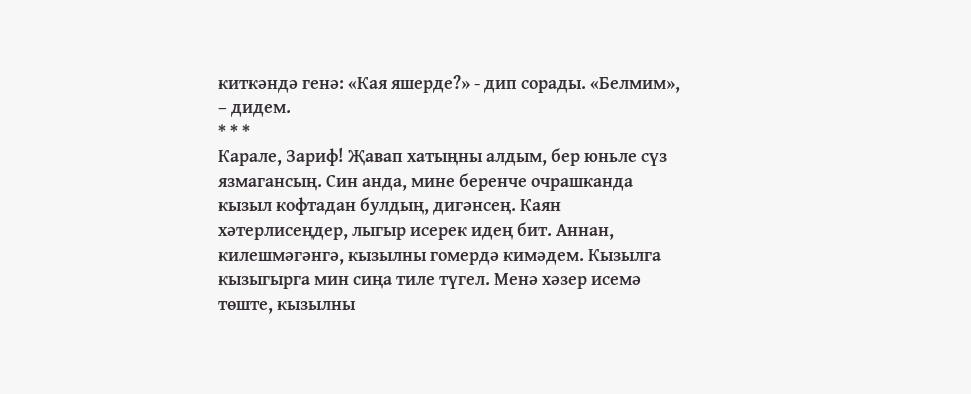киткәндә генә: «Кая яшерде?» - дип сорады. «Белмим», – дидем.
* * *
Карале, Зариф! Җавап хатыңны алдым, бер юньле сүз язмагансың. Син анда, мине беренче очрашканда кызыл кофтадан булдың, дигәнсең. Каян хәтерлисеңдер, лыгыр исерек идең бит. Аннан, килешмәгәнгә, кызылны гомердә кимәдем. Кызылга кызыгырга мин сиңа тиле түгел. Менә хәзер исемә төште, кызылны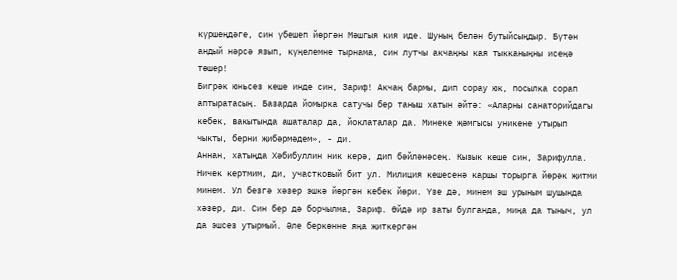күршеңдәге, син үбешеп йөргән Мәшгыя кия иде. Шуның белән бутыйсыңдыр. Бүтән андый нәрсә язып, күңелемне тырнама, син лутчы акчаңны кая тыкканыңны исеңә төшер!
Бигрәк юньсез кеше инде син, Зариф! Акчаң бармы, дип сорау юк, посылка сорап аптыратасың. Базарда йомырка сатучы бер таныш хатын әйтә: «Аларны санаторийдагы кебек, вакытында ашаталар да, йоклаталар да. Минеке җәмгысы уникене утырып чыкты, берни җибәрмәдем», - ди.
Аннан, хатыңда Хәбибуллин ник керә, дип бәйләнәсең. Кызык кеше син, Зарифулла. Ничек кертмим, ди, участковый бит ул. Милиция кешесенә каршы торырга йөрәк җитми минем. Ул безгә хәзер эшкә йөргән кебек йөри. Үзе дә, минем эш урыным шушында хәзер, ди. Син бер дә борчылма, Зариф. Өйдә ир заты булганда, миңа да тыныч, ул да эшсез утырмый. Әле беркөнне яңа җиткергән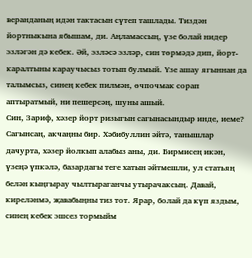веранданың идән тактасын сүтеп ташлады. Тиздән йортныкына ябышам, ди. Аңламассың, үзе болай нидер эзләгән дә кебек. Әй, эзләсә эзләр, син төрмәдә дип, йорт-каралтыны караучысыз тотып булмый. Үзе ашау ягыннан да талымсыз, синең кебек пилмән, өчпочмак сорап аптыратмый, ни пешерсәң, шуны ашый.
Син, Зариф, хәзер йорт ризыгын сагынасындыр инде, иеме? Сагынсаң, акчаңны бир. Хәбибуллин әйтә, танышлар дачурта, хәзер йолкып алабыз аны, ди. Бирмисең икән, үзеңә үпкәлә, базардагы теге хатын әйтмешли, ул статьяң белән кыңгырау чылтыраганчы утырачаксың. Давай, киреләнмә, җавабыңны тиз тот. Ярар, болай да күп яздым, синең кебек эшсез тормыйм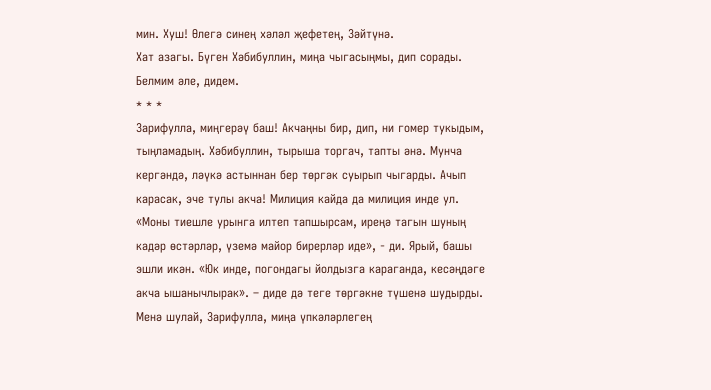мин. Хуш! Өлегә синең хәләл җефетең, Зәйтүнә.
Хат азагы. Бүген Хәбибуллин, миңа чыгасыңмы, дип сорады. Белмим әле, дидем.
* * *
Зарифулла, миңгерәү баш! Акчаңны бир, дип, ни гомер тукыдым, тыңламадың. Хәбибуллин, тырыша торгач, тапты әнә. Мунча кергәндә, ләүкә астыннан бер төргәк суырып чыгарды. Ачып карасак, эче тулы акча! Милиция кайда да милиция инде ул. «Моны тиешле урынга илтеп тапшырсам, иреңә тагын шуның кадәр өстәрләр, үземә майор бирерләр иде», - ди. Ярый, башы эшли икән. «Юк инде, погондагы йолдызга караганда, кесәңдәге акча ышанычлырак». – диде дә теге төргәкне түшенә шудырды.
Менә шулай, Зарифулла, миңа үпкәләрлегең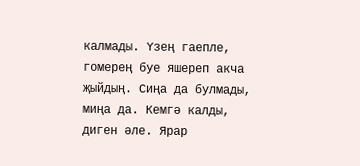калмады. Үзең гаепле, гомерең буе яшереп акча җыйдың. Сиңа да булмады, миңа да. Кемгә калды, диген әле. Ярар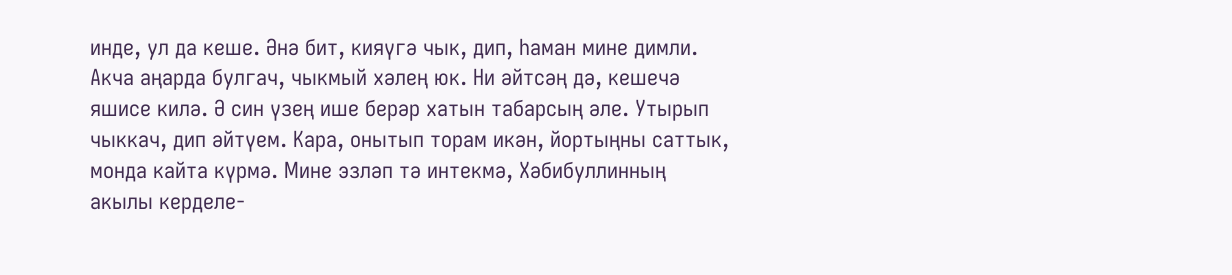инде, ул да кеше. Әнә бит, кияүгә чык, дип, һаман мине димли. Акча аңарда булгач, чыкмый хәлең юк. Ни әйтсәң дә, кешечә яшисе килә. Ә син үзең ише берәр хатын табарсың әле. Утырып чыккач, дип әйтүем. Кара, онытып торам икән, йортыңны саттык, монда кайта күрмә. Мине эзләп тә интекмә, Хәбибуллинның акылы керделе-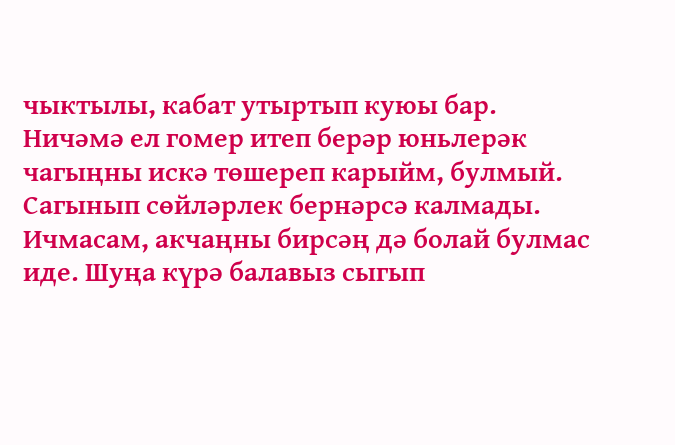чыктылы, кабат утыртып куюы бар.
Ничәмә ел гомер итеп берәр юньлерәк чагыңны искә төшереп карыйм, булмый. Сагынып сөйләрлек бернәрсә калмады. Ичмасам, акчаңны бирсәң дә болай булмас иде. Шуңа күрә балавыз сыгып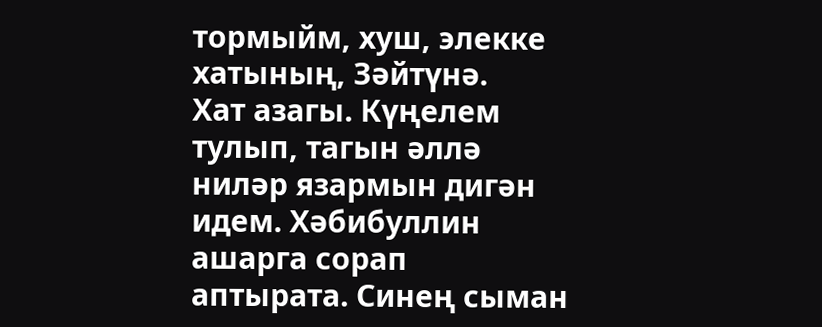тормыйм, хуш, элекке хатының, Зәйтүнә.
Хат азагы. Күңелем тулып, тагын әллә ниләр язармын дигән идем. Хәбибуллин ашарга сорап аптырата. Синең сыман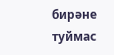бирәне туймас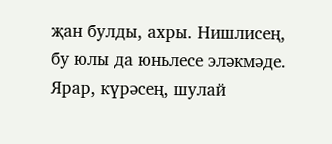җан булды, ахры. Нишлисең, бу юлы да юньлесе эләкмәде. Ярар, күрәсең, шулай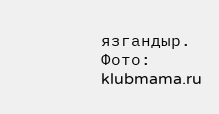язгандыр.
Фото: klubmama.ru